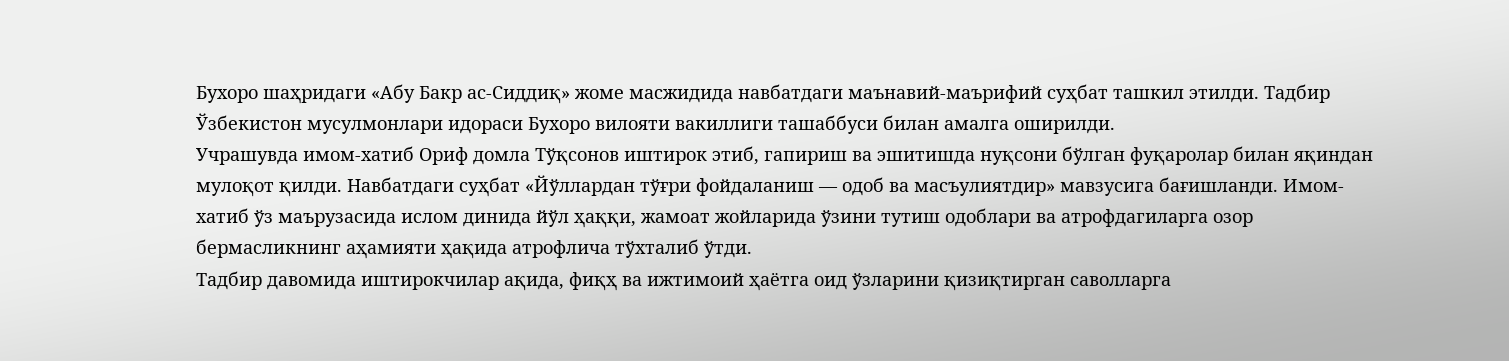Бухоро шаҳридаги «Абу Бакр ас-Сиддиқ» жоме масжидида навбатдаги маънавий-маърифий суҳбат ташкил этилди. Тадбир Ўзбекистон мусулмонлари идораси Бухоро вилояти вакиллиги ташаббуси билан амалга оширилди.
Учрашувда имом-хатиб Ориф домла Тўқсонов иштирок этиб, гапириш ва эшитишда нуқсони бўлган фуқаролар билан яқиндан мулоқот қилди. Навбатдаги суҳбат «Йўллардан тўғри фойдаланиш — одоб ва масъулиятдир» мавзусига бағишланди. Имом-хатиб ўз маърузасида ислом динида йўл ҳаққи, жамоат жойларида ўзини тутиш одоблари ва атрофдагиларга озор бермасликнинг аҳамияти ҳақида атрофлича тўхталиб ўтди.
Тадбир давомида иштирокчилар ақида, фиқҳ ва ижтимоий ҳаётга оид ўзларини қизиқтирган саволларга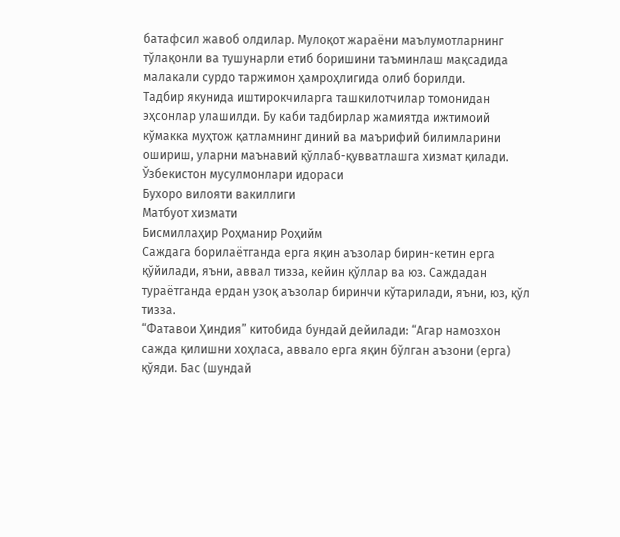батафсил жавоб олдилар. Мулоқот жараёни маълумотларнинг тўлақонли ва тушунарли етиб боришини таъминлаш мақсадида малакали сурдо таржимон ҳамроҳлигида олиб борилди.
Тадбир якунида иштирокчиларга ташкилотчилар томонидан эҳсонлар улашилди. Бу каби тадбирлар жамиятда ижтимоий кўмакка муҳтож қатламнинг диний ва маърифий билимларини ошириш, уларни маънавий қўллаб-қувватлашга хизмат қилади.
Ўзбекистон мусулмонлари идораси
Бухоро вилояти вакиллиги
Матбуот хизмати
Бисмиллаҳир Роҳманир Роҳийм
Саждага борилаётганда ерга яқин аъзолар бирин-кетин ерга қўйилади, яъни, аввал тизза, кейин қўллар ва юз. Саждадан тураётганда ердан узоқ аъзолар биринчи кўтарилади, яъни, юз, қўл тизза.
“Фатавои Ҳиндия” китобида бундай дейилади: “Агар намозхон сажда қилишни хоҳласа, аввало ерга яқин бўлган аъзони (ерга) қўяди. Бас (шундай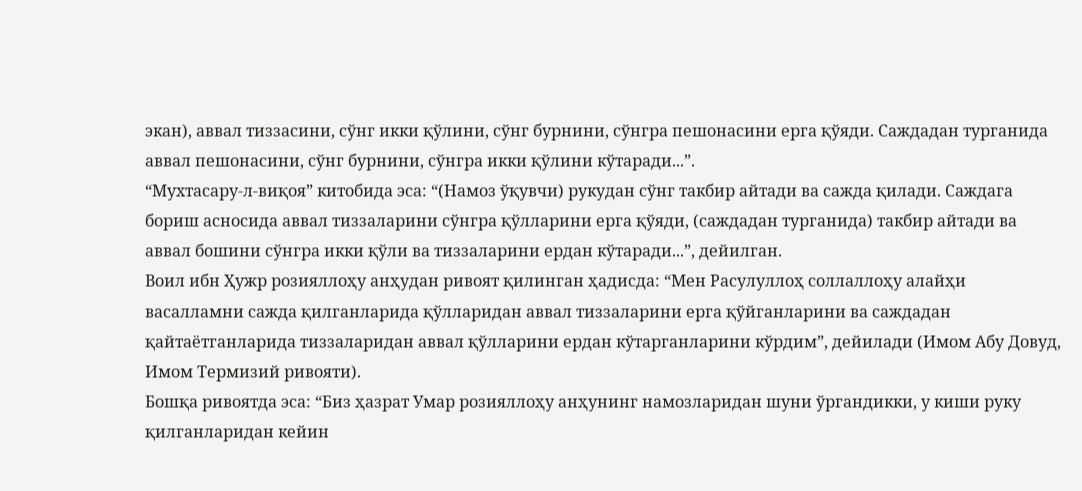экан), аввал тиззасини, сўнг икки қўлини, сўнг бурнини, сўнгра пешонасини ерга қўяди. Саждадан турганида аввал пешонасини, сўнг бурнини, сўнгра икки қўлини кўтаради...”.
“Мухтасару-л-виқоя” китобида эса: “(Намоз ўқувчи) рукудан сўнг такбир айтади ва сажда қилади. Саждага бориш асносида аввал тиззаларини сўнгра қўлларини ерга қўяди, (саждадан турганида) такбир айтади ва аввал бошини сўнгра икки қўли ва тиззаларини ердан кўтаради...”, дейилган.
Воил ибн Ҳужр розияллоҳу анҳудан ривоят қилинган ҳадисда: “Мен Расулуллоҳ соллаллоҳу алайҳи васалламни сажда қилганларида қўлларидан аввал тиззаларини ерга қўйганларини ва саждадан қайтаётганларида тиззаларидан аввал қўлларини ердан кўтарганларини кўрдим”, дейилади (Имом Абу Довуд, Имом Термизий ривояти).
Бошқа ривоятда эса: “Биз ҳазрат Умар розияллоҳу анҳунинг намозларидан шуни ўргандикки, у киши руку қилганларидан кейин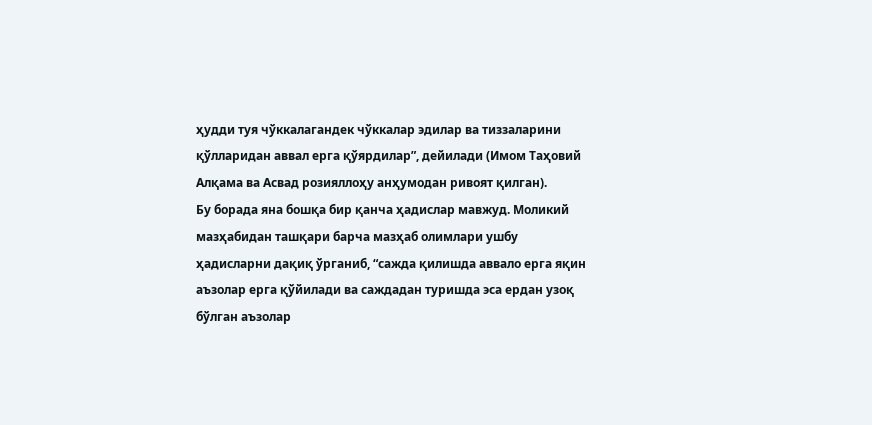ҳудди туя чўккалагандек чўккалар эдилар ва тиззаларини қўлларидан аввал ерга қўярдилар”, дейилади (Имом Таҳовий Алқама ва Асвад розияллоҳу анҳумодан ривоят қилган).
Бу борада яна бошқа бир қанча ҳадислар мавжуд. Моликий мазҳабидан ташқари барча мазҳаб олимлари ушбу ҳадисларни дақиқ ўрганиб, “сажда қилишда аввало ерга яқин аъзолар ерга қўйилади ва саждадан туришда эса ердан узоқ бўлган аъзолар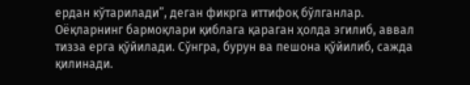ердан кўтарилади”, деган фикрга иттифоқ бўлганлар.
Оёқларнинг бармоқлари қиблага қараган ҳолда эгилиб, аввал тизза ерга қўйилади. Сўнгра, бурун ва пешона қўйилиб, сажда қилинади.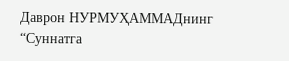Даврон НУРМУҲАММАДнинг
“Суннатга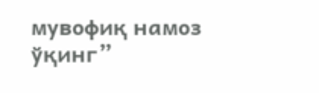мувофиқ намоз ўқинг”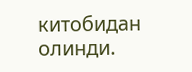китобидан олинди.